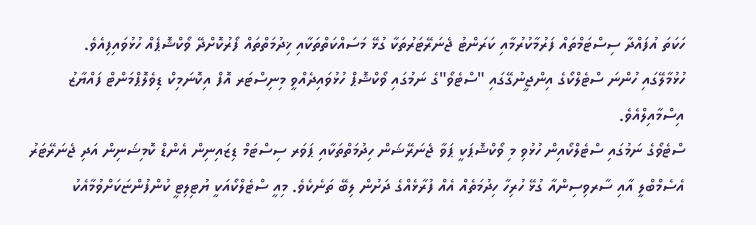ހަކަތަ އުފައްދާ ސިސްޓަމްތައް ފަރުމާކުރުމާއި ކަރަންޓު ޖެނަރޭޓަރުތަކާ ގުޅޭ މަސައްކަތްތަކާއި ޚިދުމަތްތައް ފޯރުކޮށްދޭ ވޯކްޝޮޕެއް ހުޅުވައިފިއެވެ.
ހުޅުމާލޭގައި ހުންނަ ސްޓެލްކޯގެ އިންޖީނުގޭގައި "ސްޓެވޯ"ގެ ނަމުގައި ވޯކްޝޮޕް ހުޅުވައިދެއްވީ މިނިސްޓަރ އޮފް އިކޮނަމިކް ޑިވެލޮޕްމަންޓް ފައްޔާޒު އިސްމާއިލްއެވެ.
ސްޓެވޯގެ ނަމުގައި ސްޓެލްކޯއިން ހުޅުވި މި ވޯކްޝޮޕަކީ ޕަވާ ޖެނަރޭޝަން ހިދުމަތްތަކާއި ޕަވަރ ސިސްޓަމް ޑިޒައިނިން އެންޑް ކޮމިޝަނިން އަދި ޖެނަރޭޓަރު އެސެމްބްލީ އާއި ސާރވިސިންއާ ގުޅޭ ހުރިހާ ހިދުމަތެއް އެއް ފުރާޅެއްގެ ދަށުން ލިބޭ ތަނެކެވެ. މިއީ ސްޓެލްކޯއަކީ ޔުޓިލިޓީ ކުންފުންޏަކަށްވުމާއެކު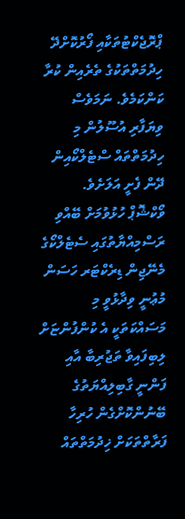ޕްރޮޖެކްޓުތަކާއި ފޯރުކޮށްދޭ ހިދުމަތްތަކުގެ ތެރެއިން ކުރާ ކަންކަމެވެ. ނަމަވެސް ވިޔަފާރި އުސޫލުން މި ހިދުމަތްތައް ސްޓެލްކޯއިން ދޭން ފެށީ އަލަށެވެ.
ވޯކްޝޮޕް ހުޅުވުމަށް ބޭއްވި ރަސްމިއްޔާތުގައި ސެޓެލްކޯގެ މެނޭޖިން ޑިރެކްޓަރ ހަސަން މުޢުނީ ވިދާޅުވީ މި މަސައްކަތަކީ އެ ކުންފުންޏަށް ލިބިފައިވާ ތަޖުރިބާ އާއި ފަންނީ ގާބިލިއްޔަތުގެ ބޭނުންކޮށްގެން ހުރިހާ ފަރާތްތަކަށް ޚިދުމަތްތައް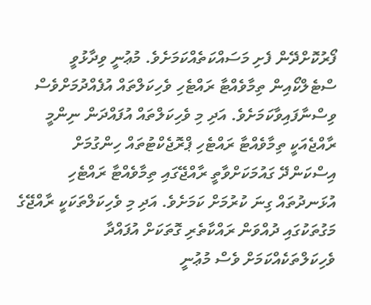ފޯރުކޮށްދޭން ފެށި މަސައްކަތެއްކަމަށެވެ. މުޢުނީ ވިދާޅުވީ ސްޓެލްކޯއިން ތިމާވެއްޓާ ރައްޓެހި ވެހިކަލްތައް އުފެއްދުމަށްވެސް ވިސްނާފައިވާކަމަށެވެ. އަދި މި ވެހިކަލްތައް އުފައްދަން ނިންމީ ރާއްޖެއަކީ ތިމާވެއްޓާ ރައްޓެހި ޕްރޮޖެކްޓުތައް ހިންގުމަށް އިސްކަންދޭ ގައުމަކަށްވާތީ ރާއްޖޭގައި ތިމާވެއްޓާ ރައްޓެހި އުޅަނދުތައް ގިނަ ކުރުމަށް ކަމަށެވެ. އަދި މި ވެހިކަލްތަކަކީ ރާއްޖޭގެ މަގުތަކުގައި ދުއްވަން ރައްކާތެރި ގޮތަކަށް އުފައްދާ ވެހިކަލްތަކެއްކަމަށް ވެސް މުޢުނީ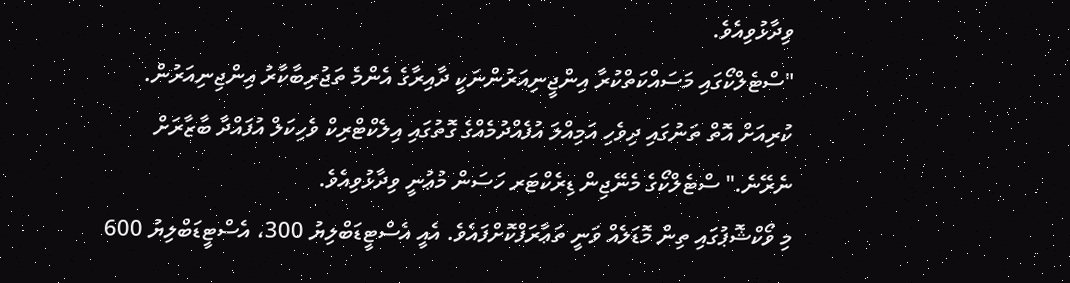ވިދާޅުވިއެވެ.
"ސްޓެލްކޯގައި މަސައްކަތްކުރާ އިންޖީނިއަރުންނަކީ ދާއިރާގެ އެންމެ ތަޖުރިބާކާރު އިންޖިނިއަރުން. ކުރިއަށް އޮތް ތަނުގައި ދިވެހި އަމިއްލަ އުފެއްދުމެއްގެ ގޮތުގައި އިލެކްޓްރިކް ވެހިކަލް އުފައްދާ ބާޒާރަށް ނެރޭނެ." ސްޓެލްކޯގެ މެނޭޖިން ޑިރެކްޓަރ ހަސަން މުޢުނީ ވިދާޅުވިއެވެ.
މި ވޯކްޝޮޕުގައި ތިން މޮޑަލެއް ވަނީ ތަޢާރަފްކޮށްފައެވެ. އެއީ އެސްޓީޑަބްލިޔު 300، އެސްޓީޑަބްލިޔު 600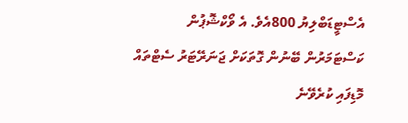އެސްޓީޑަބްލިޔު 800އެވެ. އެ ވޯކްޝޮޕުން ކަސްޓަމަރުން ބޭނުން ގޮތަކަށް ޖަނަރޭޓަރު ސެޓްތައް މޮޑިފައި ކުރެވޭނެ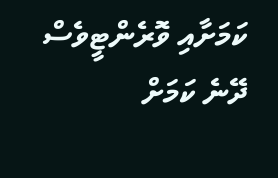ކަމަށާއި ވޮރެންޓީވެސް ދޭނެ ކަމަށް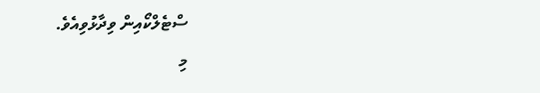ސްޓެލްކޯއިން ވިދާޅުވިއެވެ.
މި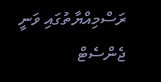ރަސްމިއްޔާތުގައި ވަނީ ޖެންސެޓް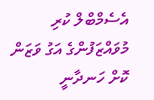އެސެމްބްލް ކުރި މުވައްޒަފުންގެ އަގު ވަޒަން ކޮށް ހަނދާނީ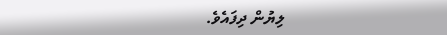ލިޔުން ދިފައެވެ.